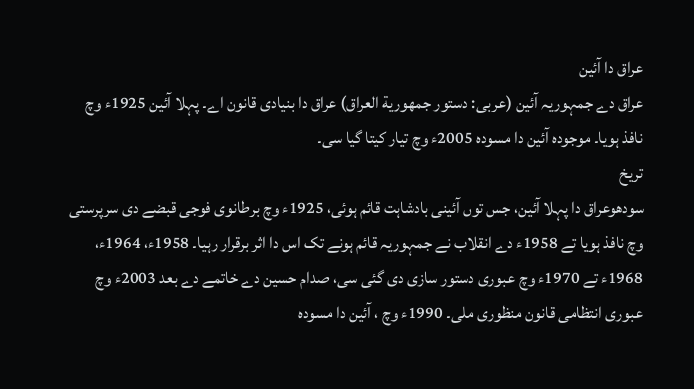عراق دا آئین
عراق دے جمہوریہ آئین (عربی: دستور جمهورية العراق) عراق دا بنیادی قانون اے۔ پہلا آئین 1925ء وچ نافذ ہويا۔ موجودہ آئین دا مسودہ 2005ء وچ تیار کيتا گیا سی۔
تریخ
سودھوعراق دا پہلا آئین، جس توں آئینی بادشاہت قائم ہوئی، 1925ء وچ برطانوی فوجی قبضے دی سرپرستی وچ نافذ ہويا تے 1958ء دے انقلاب نے جمہوریہ قائم ہونے تک اس دا اثر برقرار رہیا۔ 1958ء، 1964ء، 1968ء تے 1970ء وچ عبوری دستور سازی دی گئی سی، صدام حسین دے خاتمے دے بعد 2003ء وچ عبوری انتظامی قانون منظوری ملی۔ 1990ء وچ ، آئین دا مسودہ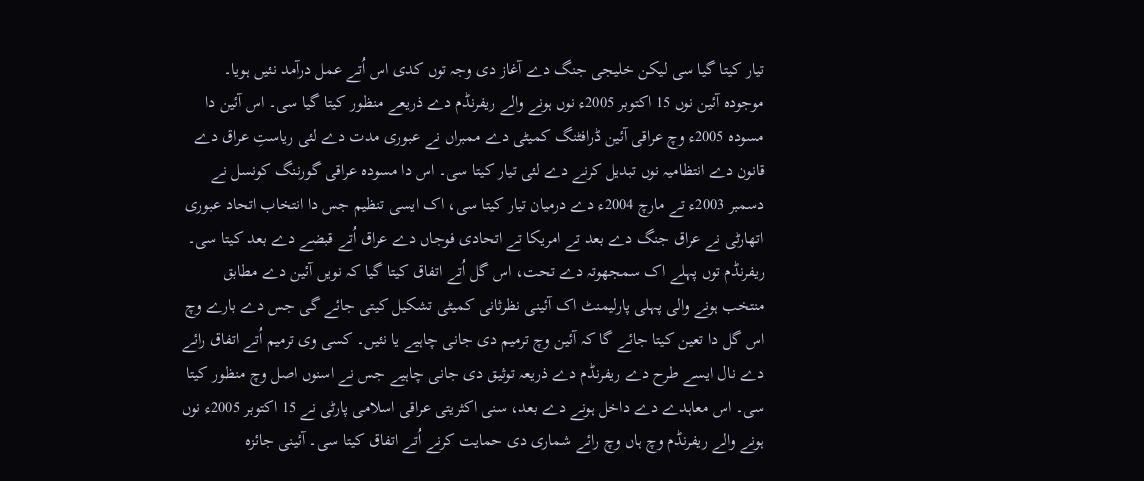تیار کيتا گیا سی لیکن خلیجی جنگ دے آغاز دی وجہ توں کدی اس اُتے عمل درآمد نئيں ہويا۔
موجودہ آئین نوں 15 اکتوبر 2005ء نوں ہونے والے ریفرنڈم دے ذریعے منظور کيتا گیا سی۔ اس آئین دا مسودہ 2005ء وچ عراقی آئین ڈرافٹنگ کمیٹی دے ممبراں نے عبوری مدت دے لئی ریاستِ عراق دے قانون دے انتظامیہ نوں تبدیل کرنے دے لئی تیار کيتا سی۔ اس دا مسودہ عراقی گورننگ کونسل نے دسمبر 2003ء تے مارچ 2004ء دے درمیان تیار کيتا سی، اک ایسی تنظیم جس دا انتخاب اتحاد عبوری اتھارٹی نے عراق جنگ دے بعد تے امریکا تے اتحادی فوجاں دے عراق اُتے قبضے دے بعد کيتا سی۔
ریفرنڈم توں پہلے اک سمجھوتہ دے تحت، اس گل اُتے اتفاق کيتا گیا کہ نويں آئین دے مطابق منتخب ہونے والی پہلی پارلیمنٹ اک آئینی نظرثانی کمیٹی تشکیل کيتی جائے گی جس دے بارے وچ اس گل دا تعین کيتا جائے گا کہ آئین وچ ترمیم دی جانی چاہیے یا نئيں۔ کسی وی ترمیم اُتے اتفاق رائے دے نال ايسے طرح دے ریفرنڈم دے ذریعہ توثیق دی جانی چاہیے جس نے اسنوں اصل وچ منظور کيتا سی۔ اس معاہدے دے داخل ہونے دے بعد، سنی اکثریتی عراقی اسلامی پارٹی نے 15 اکتوبر 2005ء نوں ہونے والے ریفرنڈم وچ ہاں وچ رائے شماری دی حمایت کرنے اُتے اتفاق کيتا سی۔ آئینی جائزہ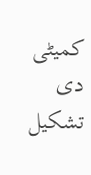کمیٹی دی تشکیل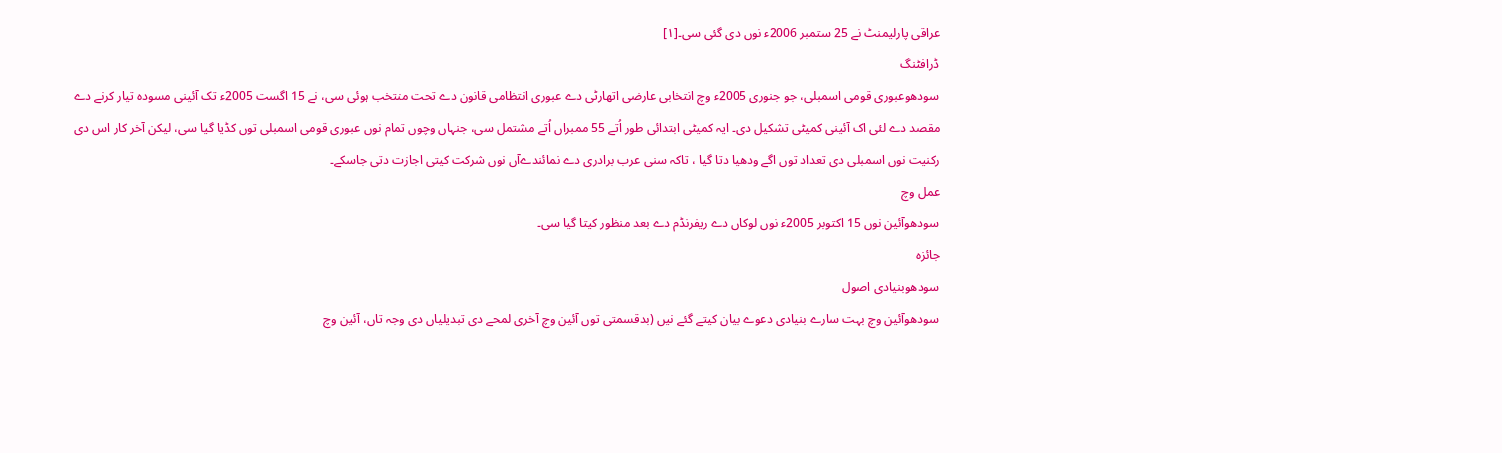عراقی پارلیمنٹ نے 25 ستمبر 2006ء نوں دی گئی سی۔[۱]
ڈرافٹنگ
سودھوعبوری قومی اسمبلی، جو جنوری 2005ء وچ انتخابی عارضی اتھارٹی دے عبوری انتظامی قانون دے تحت منتخب ہوئی سی، نے 15 اگست 2005ء تک آئینی مسودہ تیار کرنے دے مقصد دے لئی اک آئینی کمیٹی تشکیل دی۔ ایہ کمیٹی ابتدائی طور اُتے 55 ممبراں اُتے مشتمل سی، جنہاں وچوں تمام نوں عبوری قومی اسمبلی توں کڈیا گیا سی، لیکن آخر کار اس دی رکنیت نوں اسمبلی دی تعداد توں اگے ودھیا دتا گیا ، تاکہ سنی عرب برادری دے نمائندےآں نوں شرکت کيتی اجازت دتی جاسکے۔
عمل وچ
سودھوآئین نوں 15 اکتوبر 2005ء نوں لوکاں دے ریفرنڈم دے بعد منظور کيتا گیا سی۔
جائزہ
سودھوبنیادی اصول
سودھوآئین وچ بہت سارے بنیادی دعوے بیان کیتے گئے نيں (بدقسمتی توں آئین وچ آخری لمحے دی تبدیلیاں دی وجہ تاں، آئین وچ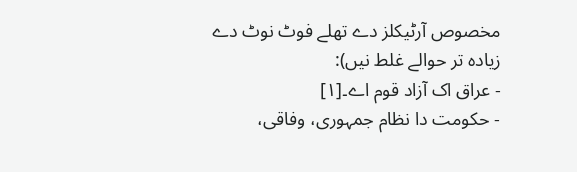مخصوص آرٹیکلز دے تھلے فوٹ نوٹ دے زیادہ تر حوالے غلط نيں):
- عراق اک آزاد قوم اے۔[۱]
- حکومت دا نظام جمہوری، وفاقی،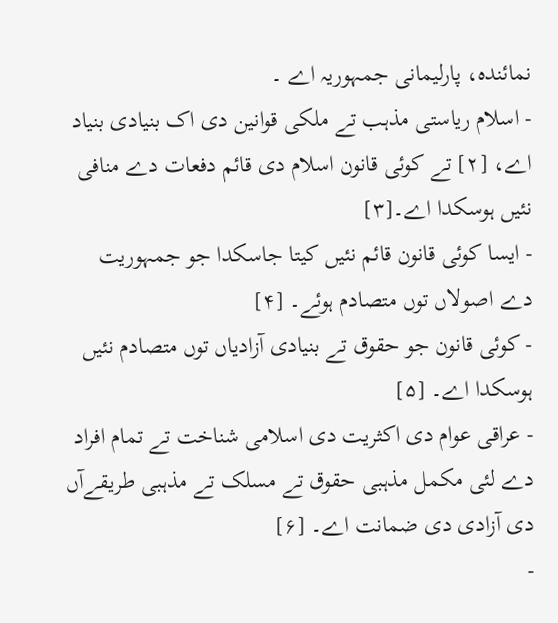نمائندہ، پارلیمانی جمہوریہ اے ۔
- اسلام ریاستی مذہب تے ملکی قوانین دی اک بنیادی بنیاد اے، [۲] تے کوئی قانون اسلام دی قائم دفعات دے منافی نئيں ہوسکدا اے۔[۳]
- ایسا کوئی قانون قائم نئيں کيتا جاسکدا جو جمہوریت دے اصولاں توں متصادم ہوئے۔ [۴]
- کوئی قانون جو حقوق تے بنیادی آزادیاں توں متصادم نئيں ہوسکدا اے۔ [۵]
- عراقی عوام دی اکثریت دی اسلامی شناخت تے تمام افراد دے لئی مکمل مذہبی حقوق تے مسلک تے مذہبی طریقےآں دی آزادی دی ضمانت اے۔ [۶]
-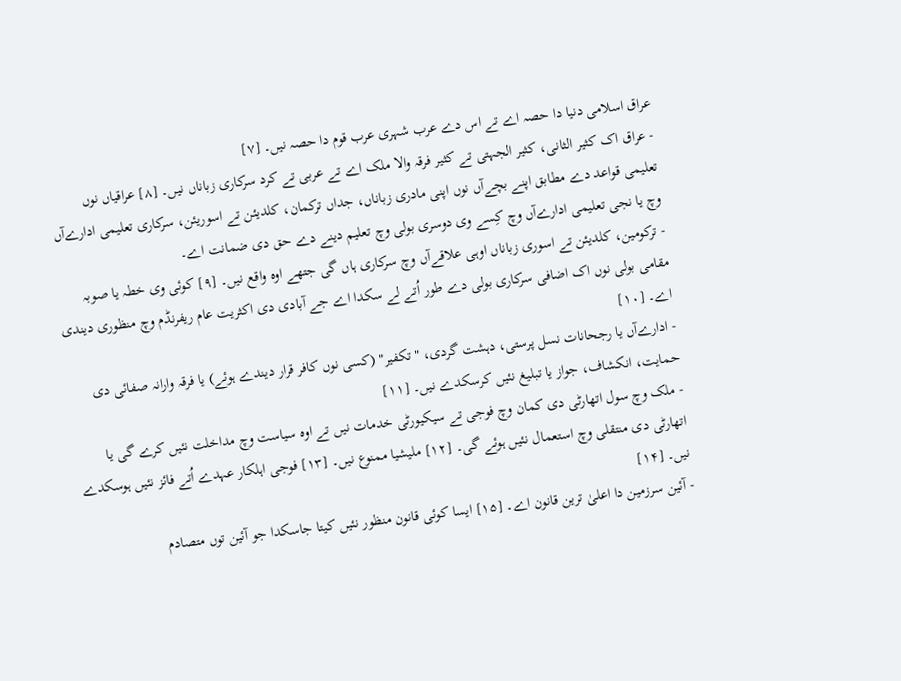عراق اسلامی دنیا دا حصہ اے تے اس دے عرب شہری عرب قوم دا حصہ نيں۔ [۷]
- عراق اک کثیر الثانی، کثیر الجہتی تے کثیر فرقہ والا ملک اے تے عربی تے کرد سرکاری زباناں نيں۔ [۸] عراقیاں نوں تعلیمی قواعد دے مطابق اپنے بچےآں نوں اپنی مادری زباناں، جداں ترکمان، کلدیئن تے اسوریئن، سرکاری تعلیمی ادارےآں وچ یا نجی تعلیمی ادارےآں وچ کِسے وی دوسری بولی وچ تعلیم دینے دے حق دی ضمانت اے۔
- ترکومین، کلدیئن تے اسوری زباناں اوہی علاقےآں وچ سرکاری ہاں گی جتھے اوہ واقع نيں۔ [۹] کوئی وی خطہ یا صوبہ مقامی بولی نوں اک اضافی سرکاری بولی دے طور اُتے لے سکدا اے جے آبادی دی اکثریت عام ریفرنڈم وچ منظوری دیندی اے۔ [۱۰]
- ادارےآں یا رجحانات نسل پرستی، دہشت گردی، "تکفیر" (کسی نوں کافر قرار دیندے ہوئے) یا فرقہ وارانہ صفائی دی حمایت، انکشاف، جواز یا تبلیغ نئيں کرسکدے نيں۔ [۱۱]
- ملک وچ سول اتھارٹی دی کمان وچ فوجی تے سیکیورٹی خدمات نيں تے اوہ سیاست وچ مداخلت نئيں کرے گی یا اتھارٹی دی منتقلی وچ استعمال نئيں ہوئے گی۔ [۱۲] ملیشیا ممنوع نيں۔ [۱۳] فوجی اہلکار عہدے اُتے فائز نئيں ہوسکدے نيں۔ [۱۴]
- آئین سرزمین دا اعلیٰ ترین قانون اے۔ [۱۵] ایسا کوئی قانون منظور نئيں کيتا جاسکدا جو آئین توں متصادم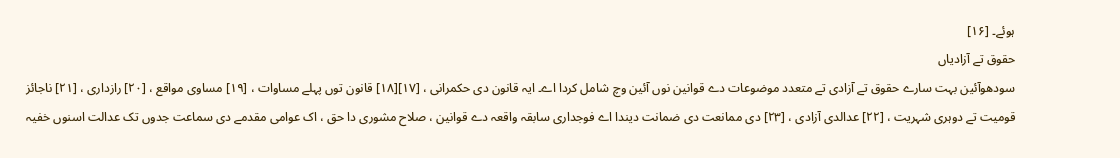ہوئے۔ [۱۶]
حقوق تے آزادیاں
سودھوآئین بہت سارے حقوق تے آزادی تے متعدد موضوعات دے قوانین نوں آئین وچ شامل کردا اے۔ ایہ قانون دی حکمرانی ، [۱۷][۱۸] قانون توں پہلے مساوات ، [۱۹] مساوی مواقع ، [۲۰] رازداری ، [۲۱] ناجائز قومیت تے دوہری شہریت ، [۲۲] عدالدی آزادی ، [۲۳] دی ممانعت دی ضمانت دیندا اے فوجداری سابقہ واقعہ دے قوانین ، صلاح مشوری دا حق ، اک عوامی مقدمے دی سماعت جدوں تک عدالت اسنوں خفیہ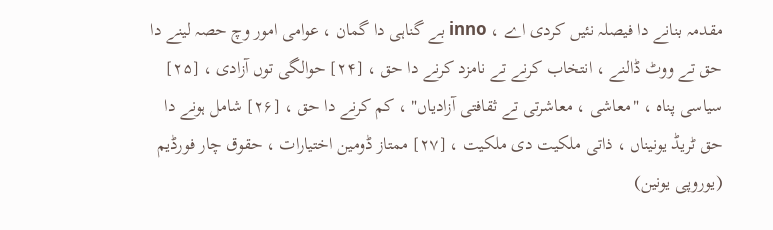مقدمہ بنانے دا فیصلہ نئيں کردی اے ، inno بے گناہی دا گمان ، عوامی امور وچ حصہ لینے دا حق تے ووٹ ڈالنے ، انتخاب کرنے تے نامزد کرنے دا حق ، [۲۴] حوالگی توں آزادی ، [۲۵] سیاسی پناہ ، "معاشی ، معاشرتی تے ثقافتی آزادیاں" ، کم کرنے دا حق ، [۲۶] شامل ہونے دا حق ٹریڈ یونیناں ، ذاتی ملکیت دی ملکیت ، [۲۷] ممتاز ڈومین اختیارات ، حقوق چار فورڈیم (یوروپی یونین)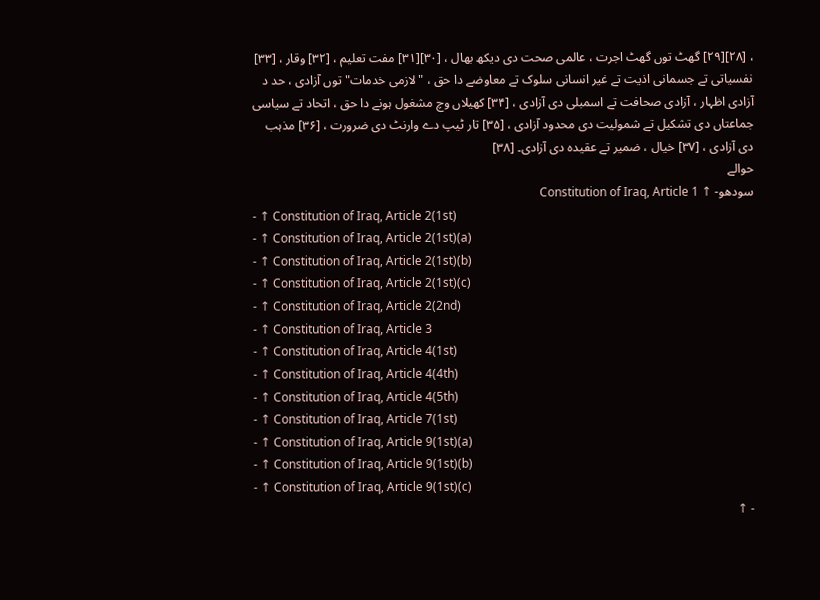، [۲۸][۲۹] گھٹ توں گھٹ اجرت ، عالمی صحت دی دیکھ بھال ، [۳۰][۳۱] مفت تعلیم ، [۳۲] وقار ، [۳۳] نفسیاتی تے جسمانی اذیت تے غیر انسانی سلوک تے معاوضے دا حق ، "لازمی خدمات" توں آزادی ، حد د آزادی اظہار ، آزادی صحافت تے اسمبلی دی آزادی ، [۳۴] کھیلاں وچ مشغول ہونے دا حق ، اتحاد تے سیاسی جماعتاں دی تشکیل تے شمولیت دی محدود آزادی ، [۳۵] تار ٹیپ دے وارنٹ دی ضرورت ، [۳۶] مذہب دی آزادی ، [۳۷] خیال ، ضمیر تے عقیدہ دی آزادی۔ [۳۸]
حوالے
سودھو- ↑ Constitution of Iraq, Article 1
- ↑ Constitution of Iraq, Article 2(1st)
- ↑ Constitution of Iraq, Article 2(1st)(a)
- ↑ Constitution of Iraq, Article 2(1st)(b)
- ↑ Constitution of Iraq, Article 2(1st)(c)
- ↑ Constitution of Iraq, Article 2(2nd)
- ↑ Constitution of Iraq, Article 3
- ↑ Constitution of Iraq, Article 4(1st)
- ↑ Constitution of Iraq, Article 4(4th)
- ↑ Constitution of Iraq, Article 4(5th)
- ↑ Constitution of Iraq, Article 7(1st)
- ↑ Constitution of Iraq, Article 9(1st)(a)
- ↑ Constitution of Iraq, Article 9(1st)(b)
- ↑ Constitution of Iraq, Article 9(1st)(c)
- ↑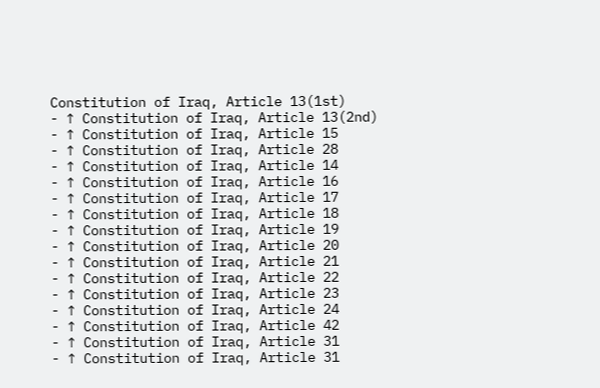Constitution of Iraq, Article 13(1st)
- ↑ Constitution of Iraq, Article 13(2nd)
- ↑ Constitution of Iraq, Article 15
- ↑ Constitution of Iraq, Article 28
- ↑ Constitution of Iraq, Article 14
- ↑ Constitution of Iraq, Article 16
- ↑ Constitution of Iraq, Article 17
- ↑ Constitution of Iraq, Article 18
- ↑ Constitution of Iraq, Article 19
- ↑ Constitution of Iraq, Article 20
- ↑ Constitution of Iraq, Article 21
- ↑ Constitution of Iraq, Article 22
- ↑ Constitution of Iraq, Article 23
- ↑ Constitution of Iraq, Article 24
- ↑ Constitution of Iraq, Article 42
- ↑ Constitution of Iraq, Article 31
- ↑ Constitution of Iraq, Article 31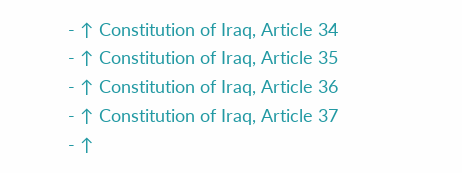- ↑ Constitution of Iraq, Article 34
- ↑ Constitution of Iraq, Article 35
- ↑ Constitution of Iraq, Article 36
- ↑ Constitution of Iraq, Article 37
- ↑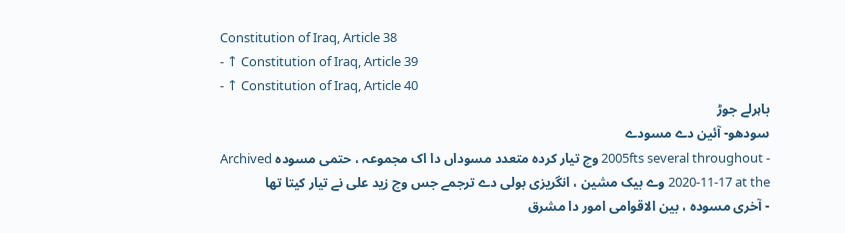Constitution of Iraq, Article 38
- ↑ Constitution of Iraq, Article 39
- ↑ Constitution of Iraq, Article 40
باہرلے جوڑ
سودھو- آئین دے مسودے
- 2005fts several throughout وچ تیار کردہ متعدد مسوداں دا اک مجموعہ ، حتمی مسودہ Archived 2020-11-17 at the وے بیک مشین ، انگریزی بولی دے ترجمے جس وچ زید علی نے تیار کيتا تھا
- آخری مسودہ ، بین الاقوامی امور دا مشرق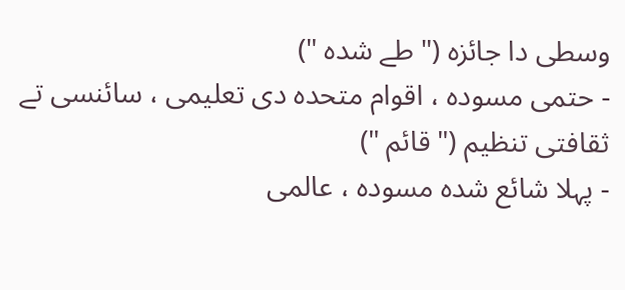وسطی دا جائزہ (" طے شدہ ")
- حتمی مسودہ ، اقوام متحدہ دی تعلیمی ، سائنسی تے ثقافتی تنظیم (" قائم ")
- پہلا شائع شدہ مسودہ ، عالمی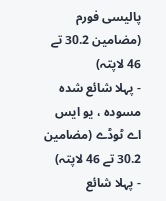پالیسی فورم (مضامین 30.2 تے 46 لاپتہ)
- پہلا شائع شدہ مسودہ ، یو ایس اے ٹوڈے (مضامین 30.2 تے 46 لاپتہ)
- پہلا شائع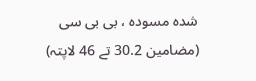شدہ مسودہ ، بی بی سی (مضامین 30.2 تے 46 لاپتہ)